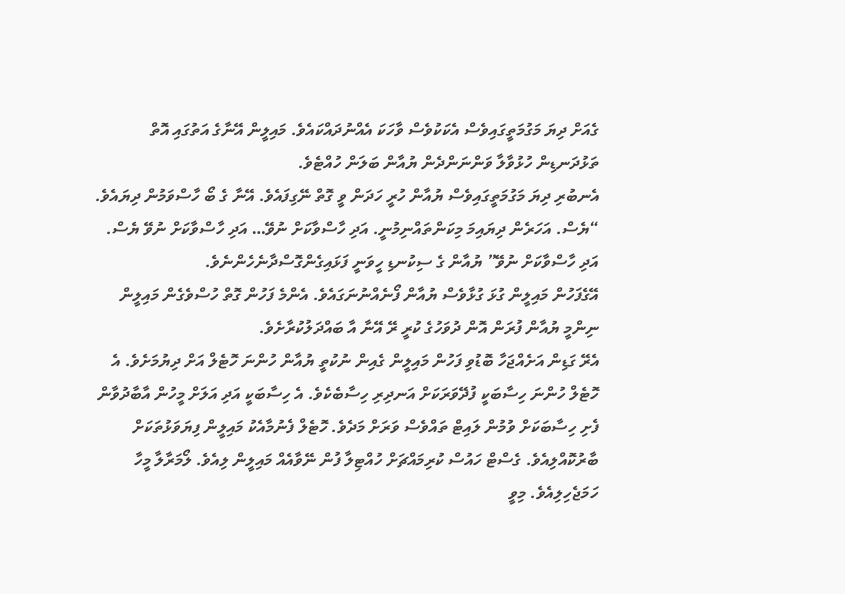ގެއަށް ދިޔަ މަގުމަތީގައިވެސް އެކަކުވެސް ވާހަކަ އެއްނުދައްކައެވެ. މައިލީން އޭނާގެ އަތުގައި އޮތް ތަޅުދަނޑިން ހުޅުވާލާ ވަންނަންދެން ޔުއާން ބަލަން ހުއްޓެވެ.
އެނބުރި ދިޔަ މަގުމަތީގައިވެސް ޔުއާން ހުރީ ހަދަން ވީ ގޮތް ނޭގިފައެވެ. އޭނާ ގެ ބޯ ހާސްވަމުން ދިޔައެވެ.
“ޔެސް. އަހަރެން ދިޔައިމަ މިކަންތައްނިމުނީ. އަދި ހާސްވާކަށް ނުވޭ… އަދި ހާސްވާކަށް ނުވޭ ޔެސް. އަދި ހާސްވާކަށް ނުވޭ” ޔުއާން ގެ ސިކުނޑި ހީވަނީ ފަޅައިގެންގޮސްދާނެހެންނެވެ.
އޭގެފަހުން މައިލީން ގުޅަ ގުޅާވެސް ޔުއާން ފޯނެއްނުނަގައެވެ. އެންމެ ފަހުން ގޮތް ހުސްވެގެން މައިލީން ނިންމީ ޔުއާން ފުރަން އޮން ދުވަހުގެ ކުރީ ރޭ އޭނާ އާ ބައްދަލުކުރާށެވެ.
އެރޭ ގަޑިން އަށެއްޖަހާ ބޮޑުވި ފަހުން މައިލީން ގެއިން ނުކުތީ ޔުއާން ހުންނަ ހޮޓެލް އަށް ދިޔުމަށެވެ. އެ ހޮޓެލް ހުންނަ ހިސާބަކީ ފުދޭވަރަކަށް އަނދިރި ހިސާބެކެވެ. އެ ހިސާބަކީ އަދި އަލަށް މީހުން އާބާދުވާން ފެށި ހިސާބަކަށް ވުމުން ލައިޓް ތައްވެސް ވަރަށް މަދެވެ. ހޮޓެލް ފެނުމާއެކު މައިލީން ފިޔަވަޅުތަކަށް ބާރުކޮއްލިއެވެ. ގެސްޓް ހައުސް ކުރިމައްޗަށް ހުއްޓިލާ ފުން ނޭވާއެއް މައިލީން ލިއެވެ. ލޯމަރާލާ މީހާ ހަމަޖެހިލިއެވެ. މިވީ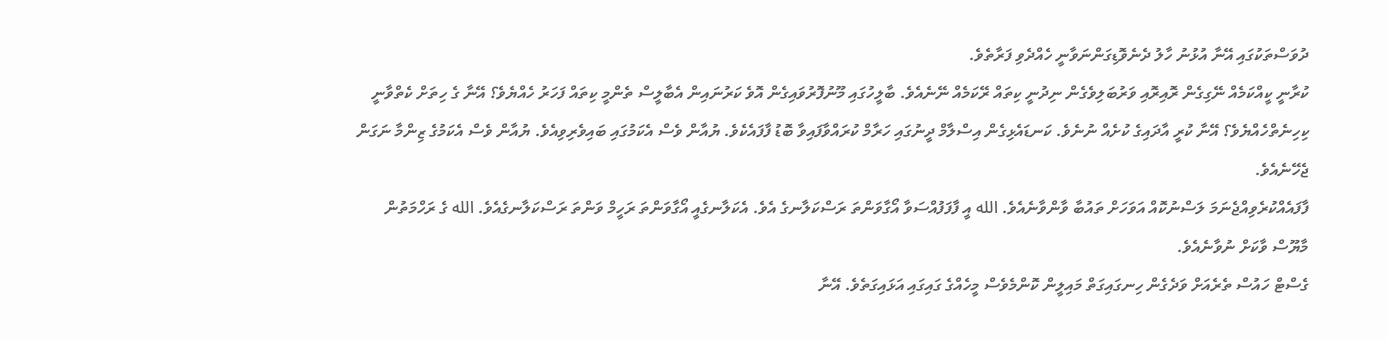ދުވަސްތަކުގައި އޭނާ އުޅުނު ހާލު ދެނެވޮޑިގަންނަވާނީ ހެއްދެވި ފަރާތެވެ.
ކުރާނީ ކީއްކަމެއް ނޭގިގެން ރޮއިރޮއި ވަރުބަލިވެގެން ނިދުނީ ކިތައް ރޭކަމެއް ނޭނެއެވެ. ބާލީހުގައި މޫނުފޮރުވައިގެން އޮވެ ކަރުނައިން އެބާލީސް ތެންމީ ކިތައް ފަހަރު ހެއްޔެވެ؟ އޭނާ ގެ ހިތަށް ކެތްވާނީ ކިހިނެތްހެއްޔެވެ؟ އޭނާ ކުރީ އާދައިގެ ކުށެއް ނުނެވެ. ކަނޑައެޅިގެން އިސްލާމް ދީނުގައި ހަރާމް ކުރައްވާފައިވާ ބޮޑު ފާފައެކެވެ. ޔުއާން ވެސް އެކަމުގައި ބައިވެރިވިއެވެ. ޔުއާން ވެސް އެކަމުގެ ޒިންމާ ނަގަން ޖެހޭނެއެވެ.
ފާފައެއްކުރެވިއްޖެނަމަ ލަސްނުކޮއް އަވަހަށް ތައުބާ ވާންވާނެއެވެ. الله އީ ފާފަފުއްސަވާ އޯގާވަންތަ ރަސްކަލާނގެ އެވެ. އެކަލާނގެއީ އޯގާވަންތަ ރަހީމް ވަންތަ ރަސްކަލާނގެއެވެ. الله ގެ ރަހްމަތުން މާޔޫސް ވާކަށް ނުވާނެއެވެ.
ގެސްޓް ހައުސް ތެރެއަށް ވަދެގެން ހިނގައިގަތް މައިލީން ކޮންމެވެސް މީހެއްގެ ގައިގައި އަޅައިގަތެވެ. އޭނާ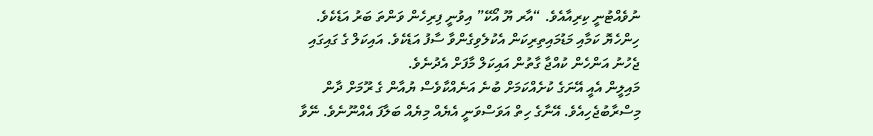ނުވެއްޓުނީ ކިރިއާއެވެ. “އާރ ޔޫ އޯކޭ” އިވުނީ ފިރިހެން ވަންތަ ބަރު އަޑެކެވެ. ހިންހެޔޮ ކަމާއި މަޑުމައިތިރިކަން އެކުލެވިގެންވާ ސާފު އަޑެކެވެ. އައިކަލް ގެ ގައިގައި ޖެހުނު އަންހެން ކުއްޖާ ގާތުން އައިކަލް މާފަށް އެދުނެވެ.
މައިލީން އެއީ އޭނަގެ ކުށެއްކަމަށް ބުނެ އަނެއްކާވެސް ޔުއާން ގެ ރޫމަށް ދާން މިސްރާބުޖެހިއެވެ. އޭނާގެ ހިތް އަވަސްވަނީ އެޔެއް މިޔެއް ބަލާފަ އެއްނޫނެވެ. ނޭވާ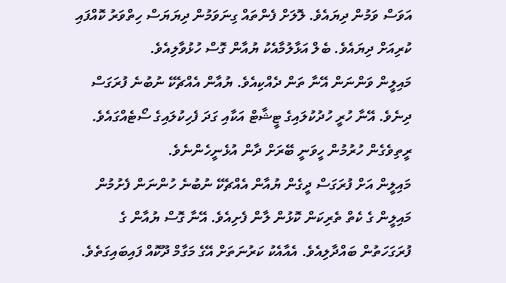އަވަސް ވަމުން ދިޔައެވެ. ލޮލަށް ފެންތައް ގިނަވަމުން ދިޔަޔަސް ހިތްވަރު ކޮއްފައި ކުރިއަށް ދިޔައެވެ. ބެލް އަޅާލުމާއެކު ޔުއާން ގޮސް ހުޅުވާލިއެވެ.
މައިލީން ވަންނަން އޭނާ ތަން ދެއްކިއެވެ. ޔުއާން އެއްޗެކޭ ނުބުނެ ފުރަގަސް ދިނެވެ. އޭނާ ހުރީ ހުދުކުލައިގެ ޓީޝާޓް އަކާއި ގަދަ ފެހިކުލައިގެ ސޯޓެއްގައެވެ. ރީތިވެގެން ހުރުމުން ހީވަނީ ބޭރަށް ދާން އުޅެނީހެންނެވެ.
މައިލީން އަށް ފުރަގަސް ދީގެން ޔުއާން އެއްޗެކޭ ނުބުނެ ހުންނަން ފެށުމުން މައިލީން ގެ ކެތް ތެރިކަން ކޮޅުން ލާން ފެށިއެވެ. އޭނާ ގޮސް ޔުއާން ގެ ފުރަގަހަތުން ބައްދާލިއެވެ. އެއާއެކު ކަރުނަތަށް އޭގެ މަގާމް ދޫކޮއް ފައިބައިގަތެވެ.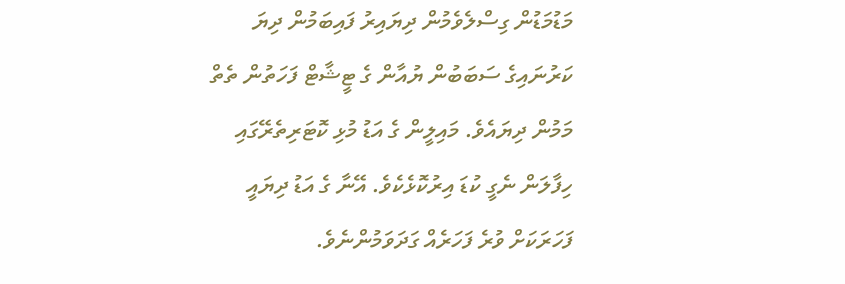މަޑުމަޑުން ގިސްލެވެމުން ދިޔައިރު ފައިބަމުން ދިޔަ ކަރުނައިގެ ސަބަބުން ޔުއާން ގެ ޓީޝާޓް ފަހަތުން ތެތް މަމުން ދިޔައެވެ. މައިލީން ގެ އަޑު މުޅި ކޮޓަރިތެރޭގައި ހިފާލަން ނެގީ ކުޑަ އިރުކޮޅެކެވެ. އޭނާ ގެ އަޑު ދިޔައީ ފަހަރަކަށް ވުރެ ފަހަރެއް ގަދަވަމުންނެވެ.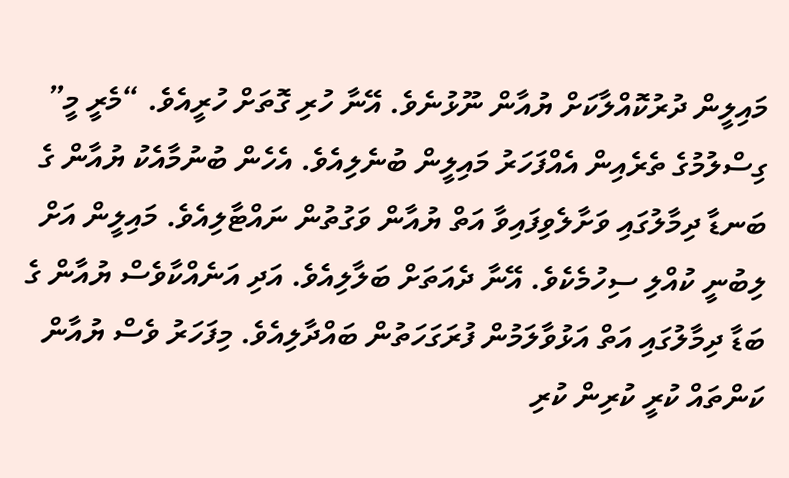މައިލީން ދުރުކޮއްލާކަށް ޔުއާން ނޫޅުނެވެ. އޭނާ ހުރި ގޮތަށް ހުރީއެވެ. “މެރީ މީ” ގިސްލުމުގެ ތެރެއިން އެއްފަހަރު މައިލީން ބުނެލިއެވެ. އެހެން ބުނުމާއެކު ޔުއާން ގެ ބަނޑާ ދިމާލުގައި ވަށާލެވިފައިވާ އަތް ޔުއާން ވަގުތުން ނައްޓާލިއެވެ. މައިލީން އަށް ލިބުނީ ކުއްލި ސިހުމެކެވެ. އޭނާ ދެއަތަށް ބަލާލިއެވެ. އަދި އަނެއްކާވެސް ޔުއާން ގެ ބަޑާ ދިމާލުގައި އަތް އަޅުވާލަމުން ފުރަގަހަތުން ބައްދާލިއެވެ. މިފަހަރު ވެސް ޔުއާން ކަންތައް ކުރީ ކުރިން ކުރި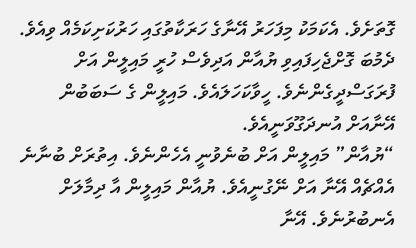ގޮތަށެވެ. އެކަމަކު މިފަހަރު އޭނާގެ ހަރަކާތުގައި ހަރުކަށިކަމެއް ވިއެވެ.
ދެމުބަ ގޮށްޖެހިފައިވި ޔުއާން އަދިވެސް ހުރީ މައިލީން އަށް ފުރަގަސްދީގެންނެވެ. ހީވާކަހަލައެވެ. މައިލީން ގެ ސަބަބުން އޭނާއަށް އުނދަގޫވަނީއެވެ.
“ޔުއާން” މައިލީން އަށް ބުނެވުނީ އެހެންނެވެ. އިތުރަށް ބުނާނެ އެއްޗެއް އޭނާ އަށް ނޭގުނީއެވެ. ޔުއާން މައިލީން އާ ދިމާލަށް އެނބުރުނެވެ. އޭނާ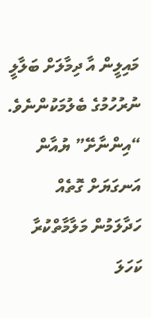މައިލީން އާ ދިމާލަށް ބަލާލީ ނުރުހުމުގެ ބެލުމަކުންނެވެ. “އިންނާށޭ” ޔުއާން އަނގަޔަށް ގޮތެއް ހަދާލަމުން މަލާމާތްކުރާ ކަހަލަ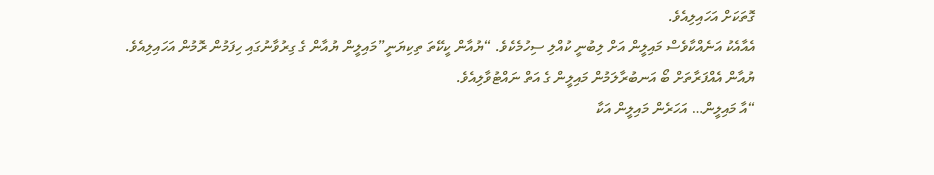ގޮތަކަށް އަހައިލިއެވެ.
އެއާއެކު އަނެއްކާވެސް މައިލީން އަށް ލިބުނީ ކުއްލި ސިހުމެކެވެ. “ޔުއާން ކީކޭތަ ތިކިޔަނީ”މައިލީން ޔުއާން ގެ ގިރުވާނުގައި ހިފަމުން ރޮމުން އަހައިލިއެވެ.
ޔުއާން އެއްފަރާތަށް ބޯ އަނބުރާލަމުން މައިލީން ގެ އަތް ނައްޓުވާލިއެވެ.
“އާ މައިލީން… އަހަރެން މައިލީން އަކާ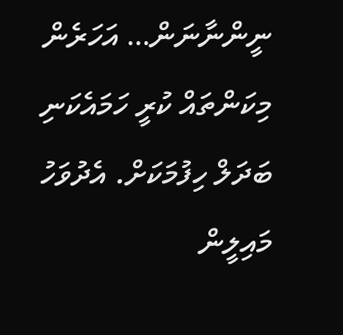ނީންނާނަން… އަހަރެން މިކަންތައް ކުރީ ހަމައެކަނި ބަދަލް ހިފުމަކަށް. އެދުވަހު މައިލީން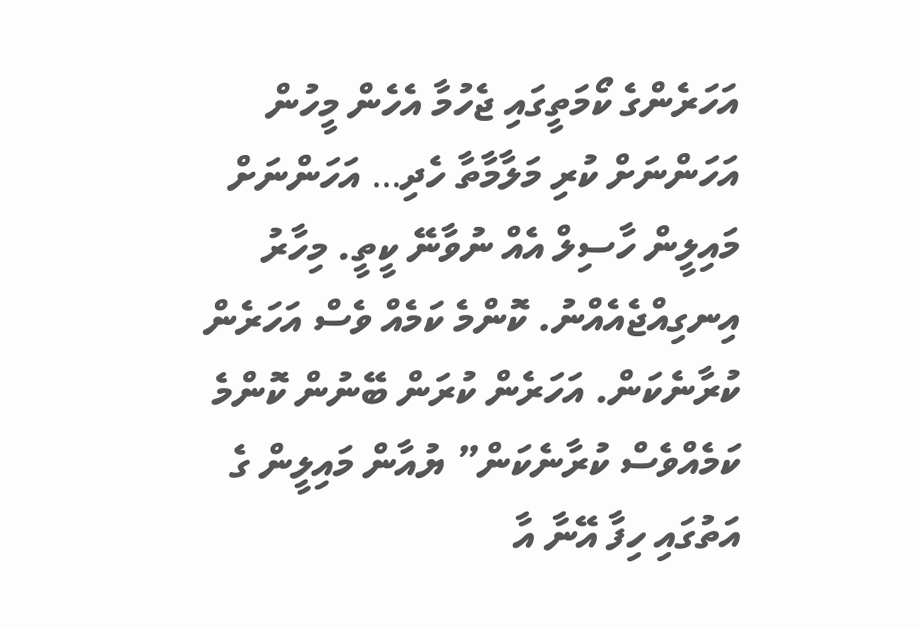އަހަރެންގެ ކޯމަތީގައި ޖެހުމާ އެހެން މީހުން އަހަންނަށް ކުރި މަލާމާތާ ހެދި… އަހަންނަށް މައިލީން ހާސިލް އެއް ނުވާނޭ ކީތީ. މިހާރު އިނގިއްޖެއެއްނު. ކޮންމެ ކަމެއް ވެސް އަހަރެން ކުރާނެކަން. އަހަރެން ކުރަން ބޭނުން ކޮންމެ ކަމެއްވެސް ކުރާނެކަން” ޔުއާން މައިލީން ގެ އަތުގައި ހިފާ އޭނާ އާ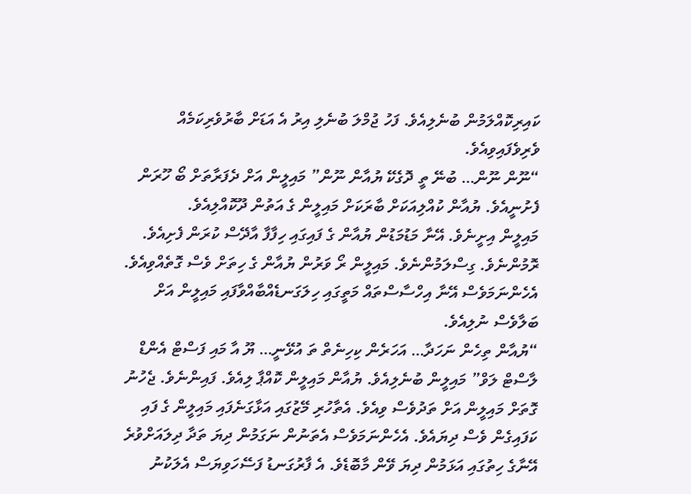ކައިރިކޮއްލަމުން ބުނެލިއެވެ. ފަހު ޖުމްލަ ބުނެލި އިރު އެ އަޑަށް ބާރުވެރިކަމެއް ވެރިވެފައިވިއެވެ.
“ނޫން ނޫން… ބުނޭ ތީ ދޮގެކޭ ޔުއާން ނޫން” މައިލީން އަށް ދެފަރާތަށް ބޯ ހޫރަން ފެށުނީއެވެ. ޔުއާން ކުއްލިއަކަށް ބާރަކަށް މައިލީން ގެ އަތުން ދޫކޮއްލިއެވެ.
މައިލީން އިށީނެވެ. އޭނާ މަޑުމަޑުން ޔުއާން ގެ ފައިގައި ހިފާފާ އާދޭސް ކުރަން ފެށިއެވެ. ރޮމުންނެވެ. ގިސްލަމުންނެވެ. މައިލީން ރޯ ވަރުން ޔުއާން ގެ ހިތަށް ވެސް ގޮތެއްވިއެވެ. އެހެންނަމަވެސް އޭނާ އިހްސާސްތައް މަތީގައި ހިލަގަނޑެއްބާއްވާފައި މައިލީން އަށް ބަލާވެސް ނުލިއެވެ.
“ޔުއާން ތިހެން ނަހަދާ… އަހަރެން ކިހިނެތް ތަ އުޅޭނީ… ޔޫ އާ މައި ފަސްޓް އެންޑް ލާސްޓް ލަވް” މައިލީން ބުނެލިއެވެ. ޔުއާން މައިލީން ކޮއްޕާ ލިއެވެ. ފައިންނެވެ. ޖެހުނު ގޮތަށް މައިލީން އަށް ތަދުވެސް ވިއެވެ. އެތާހުރި މޭޒުގައި އަޅާގަނެފައި މައިލީން ގެ ފައި ކަފައިގެން ވެސް ދިޔައެވެ. އެހެންނަމަވެސް އެތަނުން ނަގަމުން ދިޔަ ތަދާ ދިލައަށްވުރެ އޭނާގެ ހިތުގައި އަޅަމުން ދިޔަ ވޭން މާބޮޑެވެ. އެ ފާރުގަނޑު ފަސޭހަވިޔަސް އެލަކުނު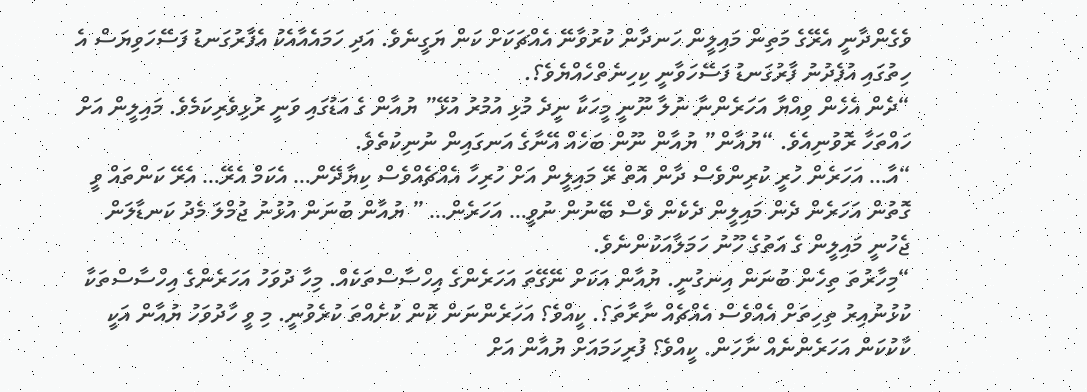ވެގެންދާނީ އެރޭގެ މަތިން މައިލީން ހަނދާން ކުރުވާނޭ އެއްޗަކަށް ކަން ޔަގީނެވެ. އަދި ހަމައެއާއެކު އެފާރުގަނޑު ފަސޭހަވިޔަސް އެ ހިތުގައި އުފެދުނު ފާރުގަނޑު ފަސޭހަވާނީ ކިހިނެތްހެއްޔެވެ؟.
“ދެން އެހެން ވިއްޔާ އަހަރެންނާ ނުލާ ނޫނީ މީހަކާ ނީދެ މުޅި އުމުރު އުޅޭ” ޔުއާން ގެ އަޑުގައި ވަނީ ރުޅިވެރިކަމެވެ. މައިލީން އަށް ހައްތަހާ ރޮވުނިއެވެ. “ޔުއާން” ޔުއާން ނޫން ބަހެއް އޭނާގެ އަނގައިން ނުނިކުތެވެ.
“އާ… އަހަރެން ހުރީ ކުރިންވެސް ދާން އޮތް ރޭ މައިލީން އަށް ހުރިހާ އެއްޗެއްވެސް ކިޔާދޭން… އެކަމް އެރޭ… އެރޭ ކަންތައް ވީ ގޮތުން އަހަރެން ދެން މައިލީން ދެކެން ވެސް ބޭނުން ނުވީ… އަހަރެން… ” ޔުއާން ބުނަން އުޅުނު ޖުމްލަ މެދު ކަނޑާލަން ޖެހުނީ މައިލީން ގެ އަތުގެ ހޫނު ހަމަލާއަކުންނެވެ.
“މިހާރުތަ ތިހެން ބުނަން އިނގުނީ. ޔުއާން އަކަށް ނޭގޭތަ އަހަރެންގެ އިހްސާސްތަކެއް. މިހާ ދުވަހު އަހަރެންގެ އިހްސާސްތަކާ ކުޅުނުއިރު ތިހިތަށް އެއްވެސް އެއްޗެއް ނާރާތަ؟. ކީއްވެ؟ އަހަރެންނަން ކޮން ކުށެއްތަ ކުރެވުނީ. މި ވީ ހާދުވަހު ޔުއާން އަކީ ކާކުކަން އަހަރެންނެއް ނާހަން. ކީއްވެ؟ ފުރިހަމައަށް ޔުއާން އަށް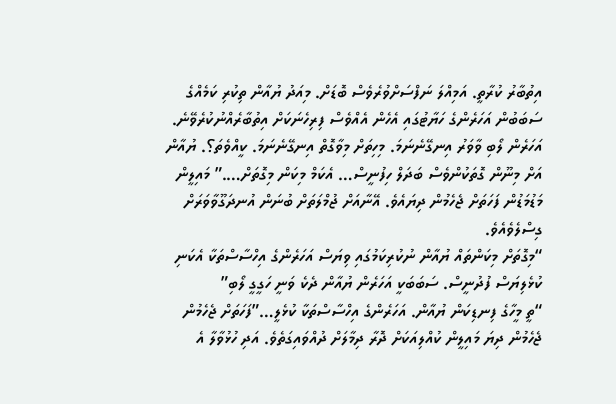އިތުބާރު ކުރާތީ. އަމިއްލަ ނަފްސަށްވުރެވެސް ބޮޑަށް. މިއަދު ޔުއާން ތިކުރި ކަމެއްގެ ސަބަބުން އަހަރެންގެ ހަޔާޓުގައި އެހެން އެއްވެސް ފިރިހެނަކަށް އިތުބާރެއްނުކުރެވޭނެ. އަހަރެން ލޯބި ވާވަރު އިނގޭނެނަމަ. މިހިތަށް މިވާގޮތް އިނގޭނެނަމަ. ކީއްވެތަ؟. ޔުއާން އަށް މިނޫން ގޮތަކުންވެސް ބަދަލް ހިފުނީސް… އެކަމް މިކަން މިގޮތަށް….” މައިލީން މަޑުމަޑުން ފަހަތަށް ޖެހެމުން ދިޔައެވެ. އޭނާއަށް ޖުމްލަތަށް ބުނަން އުނދަގޫވާވަރަށް ގިސްލެވެއެވެ.
“މިގޮތަށް މިކަންތައް ޔުއާން ނުކުރިކަމުގައި ވިޔަސް އަހަރެންގެ އިހްސާސްތަކާ އެކަނި ކުޅެލިޔަސް ފުދުނީސް. ސަބަބަކީ އަހަރެން ޔުއާން ދެކެ ވަނީ ހަގީގީ ލޯބި”
“ތީ މީހާގެ ފިނޑިކަން ޔުއާން. އަހަރެންގެ އިހްސާސްތަކާ ކުޅެލީ…”ފަހަތަށް ޖެހެމުން ޖެހެމުން ދިޔަ މައިލީން ކުއްލިއަކަށް ދޮރާ ދިމާލަށް ދުއްވައިގަތެވެ. އަދި ހުޅުވާލާ އެ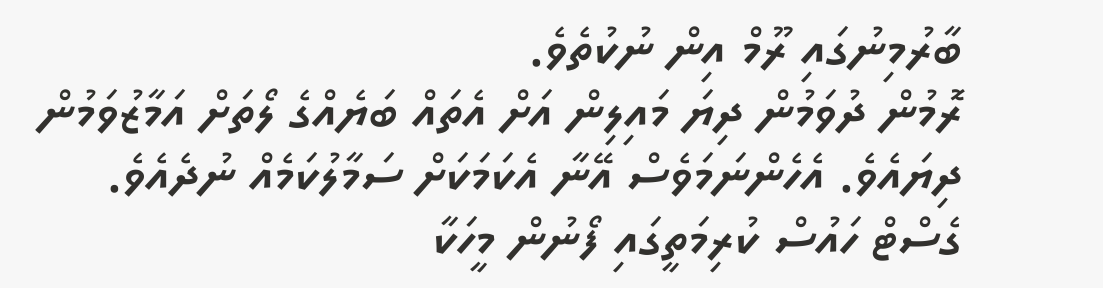ބާރުމިނުގައި ރޫމް އިން ނުކުތެވެ.
ރޮމުން ދުވަމުން ދިޔަ މައިލިން އަށް އެތައް ބަޔެއްގެ ލޯތަށް އަމާޒުވަމުން ދިޔައެވެ. އެހެންނަމަވެސް އޭނާ އެކަމަކަށް ސަމާލުކަމެއް ނުދެއެވެ. ގެސްޓް ހައުސް ކުރިމަތީގައި ފޯނުން މީހަކާ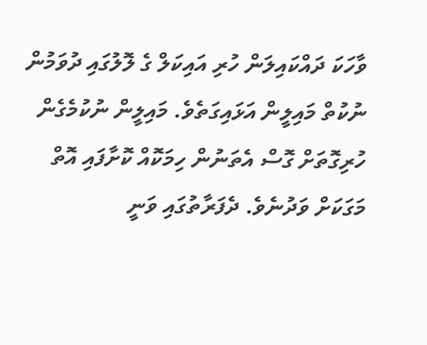ވާހަކަ ދައްކައިލަން ހުރި އައިކަލް ގެ ލޮލުގައި ދުވަމުން ނުކުތް މައިލީން އަޅައިގަތެވެ. މައިލީން ނުކުމެގެން ހުރިގޮތަށް ގޮސް އެތަނުން ހިމަކޮއް ކޮށާފައި އޮތް މަގަކަށް ވަދުނެވެ. ދެފަރާތުގައި ވަނީ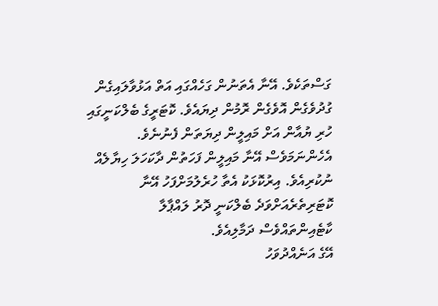ގަސްތަކެވެ. އޭނާ އެތަނުން ގަހެއްގައި އަތް އަޅުވާލައިގެން ގުދުވެގެން އޮވެގެން ރޮމުން ދިޔައެވެ. ކޮޓަރީގެ ބެލްކަނީގައި ހުރި ޔުއާން އަށް މައިލީން ދިޔަތަން ފެނުނެވެ. އެހެންނަމަވެސް އޭނާ މައިލީން ފަހަތުން ދާކަހަލަ ހިޔާލެއް ނުކުރިއެވެ. އިރުކޮޅަކު އެތާ ހުރެލުމަށްފަހު އޭނާ ކޮޓަރިތެރެއަށްވަދެ ބެލްކަނީ ދޮރު ލައްޕާލާ ކާޓެއިންތައްވެސް ދަމާލިއެވެ.
އޭގެ އަނެއްދުވަހު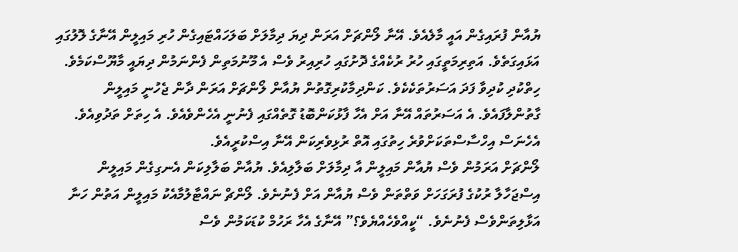ޔުއާން ފުރައިގެން އައީ މާލެއެވެ. އޭނާ ލޯންޗަށް އަރަން ދިޔަ ދިމާލަށް ބަލަހައްޓައިގެން ހުރި މައިލީން އޭނާގެ ލޮލުގައި އަޅައިގަތެވެ. އަތިރިމަތީގައި ހުރު ރުކެއްގެ ދޮށުގައި ހުރިއިރު ވެސް އެ މޫނުމަތިން ފެންނަމުން ދިޔައީ މާޔޫސްކަމެވެ. ހިތްކުދި ކުދިވާ ފަދަ އަސަރުތަކެކެވެ. ކަންދިމާކުރިގޮތުން ޔުއާން ލޯންޗަށް އަރަން ދާން ޖެހުނީ މައިލީން ގާތުންލާފައެވެ. އެ އަސަރުތައް އޭނާ އަށް އެހާ ފާޅުކަންބޮޑު ގޮތެއްގައި ފެނުނީ އެހެންވެއެވެ. އެ ހިތަށް ތަދުވިއެވެ. އެހެނަސް އިހްސާސްތަކަށްވުރެ ހިތުގައި އޮތް ރުޅިވެރިކަން އޭނާ އިސްކުރީއެވެ.
ލޯންޗަށް އަރަމުން ވެސް ޔުއާން މައިލީން އާ ދިމާލަށް ބަލާލިއެވެ. ޔުއާން ބަލާލިކަން އެނގިގެން މައިލީން އިސްޖަހާލާ ރުކުގެ ފުރަގަހަށް ވަތްތަން ވެސް ޔުއާން އަށް ފެނުނެވެ. ލޯންޗް ނައްޓާލުމާއެކު މައިލީން އަތުން ހަނާ އަޅާލިތަންވެސް ފެނުނެވެ. “ކީއްވެހެއްޔެވެ؟” އޭނާގެ އެހާ ރަހުމް ކުޑަކަމުން ވެސް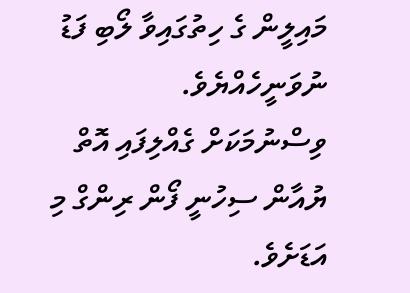މައިލީން ގެ ހިތުގައިވާ ލޯބި ފަޑު ނުވަނީހެއްޔެވެ.
ވިސްނުމަކަށް ގެއްލިފައި އޮތް ޔުއާން ސިހުނީ ފޯން ރިންގް މި އަޑަށެވެ.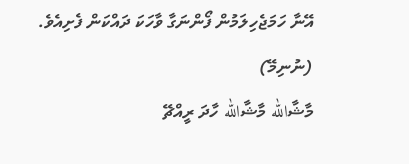އޭނާ ހަމަޖެހިލަމުން ފޯންނަގާ ވާހަކަ ދައްކަން ފެށިއެވެ.
(ނުނިމޭ)
މާޝާالله މާޝާالله ހާދަ ރީއްޗޭ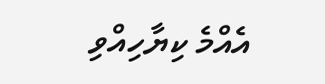އެއްމެ ކިޔާހިއްވި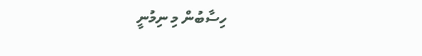ހިސާބުން މި ނިމުނީ